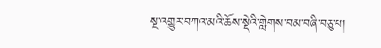སྔ་འགྱུར་བཀའ་མའི་ཆོས་སྡེའི་གླེགས་བམ་བཞི་བཅུ་པ།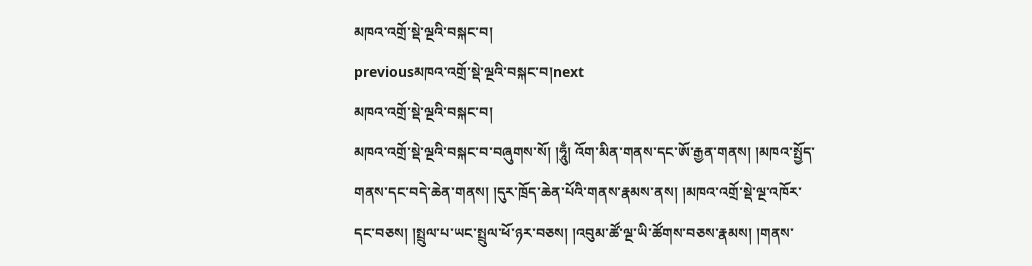མཁའ་འགྲོ་སྡེ་ལྔའི་བསྐང་བ།
previousམཁའ་འགྲོ་སྡེ་ལྔའི་བསྐང་བ།next
མཁའ་འགྲོ་སྡེ་ལྔའི་བསྐང་བ།
མཁའ་འགྲོ་སྡེ་ལྔའི་བསྐང་བ་བཞུགས་སོ། །ཧཱུྃ། འོག་མིན་གནས་དང་ཨོ་རྒྱན་གནས། །མཁའ་སྤྱོད་གནས་དང་བདེ་ཆེན་གནས། །དུར་ཁྲོད་ཆེན་པོའི་གནས་རྣམས་ནས། །མཁའ་འགྲོ་སྡེ་ལྔ་འཁོར་དང་བཅས། །སྤྲུལ་པ་ཡང་སྤྲུལ་ཕོ་ཉར་བཅས། །འབུམ་ཚོ་ལྔ་ཡི་ཚོགས་བཅས་རྣམས། །གནས་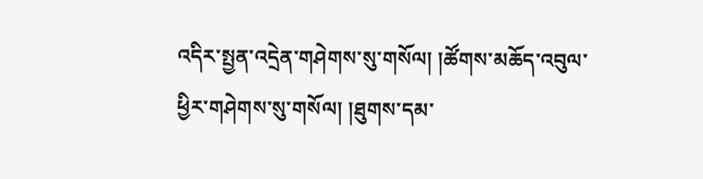འདིར་སྤྱན་འདྲེན་གཤེགས་སུ་གསོལ། །ཚོགས་མཆོད་འབུལ་ཕྱིར་གཤེགས་སུ་གསོལ། །ཐུགས་དམ་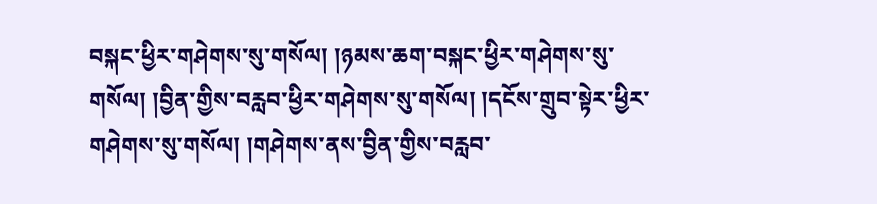བསྐང་ཕྱིར་གཤེགས་སུ་གསོལ། །ཉམས་ཆག་བསྐང་ཕྱིར་གཤེགས་སུ་གསོལ། །བྱིན་གྱིས་བརླབ་ཕྱིར་གཤེགས་སུ་གསོལ། །དངོས་གྲུབ་སྟེར་ཕྱིར་གཤེགས་སུ་གསོལ། །གཤེགས་ནས་བྱིན་གྱིས་བརླབ་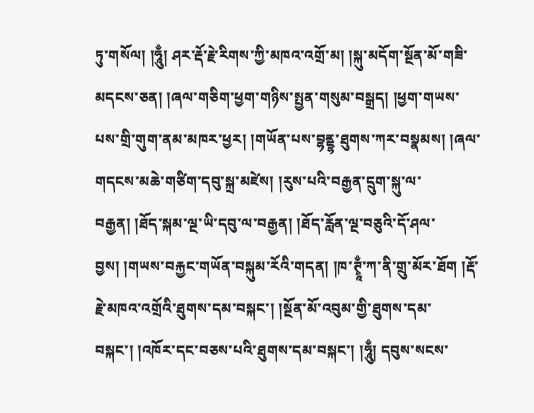ཏུ་གསོལ། །ཧཱུྃ། ཤར་རྡོ་རྗེ་རིགས་ཀྱི་མཁའ་འགྲོ་མ། །སྐུ་མདོག་སྔོན་མོ་གཟི་མདངས་ཅན། །ཞལ་གཅིག་ཕྱག་གཉིས་སྤྱན་གསུམ་བསྒྲད། །ཕྱག་གཡས་པས་གྲི་གུག་ནམ་མཁར་ཕྱར། །གཡོན་པས་བྷནྡྷ་ཐུགས་ཀར་བསྣམས། །ཞལ་གདངས་མཆེ་གཙིག་དབུ་སྐྲ་མཛེས། །རུས་པའི་བརྒྱན་དྲུག་སྐུ་ལ་བརྒྱན། །ཐོད་སྐམ་ལྔ་ཡི་དབུ་ལ་བརྒྱན། །ཐོད་རློན་ལྔ་བཅུའི་དོ་ཤལ་བྱས། །གཡས་བརྐྱང་གཡོན་བསྐུམ་རོའི་གདན། །ཁ་ཊྭཱྃ་ཀ་ནི་གྲུ་མོར་ཐོག །རྡོ་རྗེ་མཁའ་འགྲོའི་ཐུགས་དམ་བསྐང་། །སྔོན་མོ་འབུམ་གྱི་ཐུགས་དམ་བསྐང་། །འཁོར་དང་བཅས་པའི་ཐུགས་དམ་བསྐང་། །ཧཱུྃ། དབུས་སངས་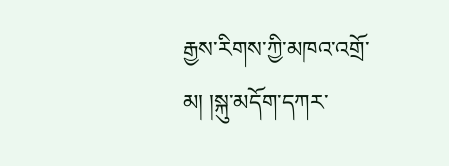རྒྱས་རིགས་ཀྱི་མཁའ་འགྲོ་མ། །སྐུ་མདོག་དཀར་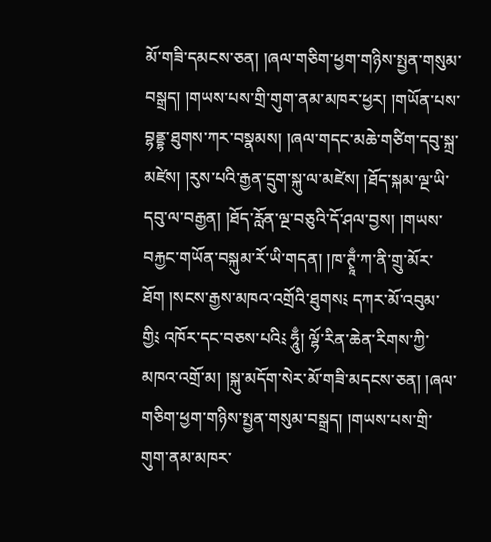མོ་གཟི་དམངས་ཅན། །ཞལ་གཅིག་ཕྱག་གཉིས་སྤྱན་གསུམ་བསྒྲད། །གཡས་པས་གྲི་གུག་ནམ་མཁར་ཕྱར། །གཡོན་པས་བྷནྡྷ་ཐུགས་ཀར་བསྣམས། །ཞལ་གདང་མཆེ་གཙིག་དབུ་སྐྲ་མཛེས། །རུས་པའི་རྒྱན་དྲུག་སྐུ་ལ་མཛེས། །ཐོད་སྐམ་ལྔ་ཡི་དབུ་ལ་བརྒྱན། །ཐོད་རློན་ལྔ་བཅུའི་དོ་ཤལ་བྱས། །གཡས་བརྐྱང་གཡོན་བསྐུམ་རོ་ཡི་གདན། །ཁ་ཊྭཱྃ་ཀ་ནི་གྲུ་མོར་ཐོག །སངས་རྒྱས་མཁའ་འགྲོའི་ཐུགས༴ དཀར་མོ་འབུམ་གྱི༴ འཁོར་དང་བཅས་པའི༴ ཧཱུྃ། ལྷོ་རིན་ཆེན་རིགས་ཀྱི་མཁའ་འགྲོ་མ། །སྐུ་མདོག་སེར་མོ་གཟི་མདངས་ཅན། །ཞལ་གཅིག་ཕྱག་གཉིས་སྤྱན་གསུམ་བསྒྲད། །གཡས་པས་གྲི་གུག་ནམ་མཁར་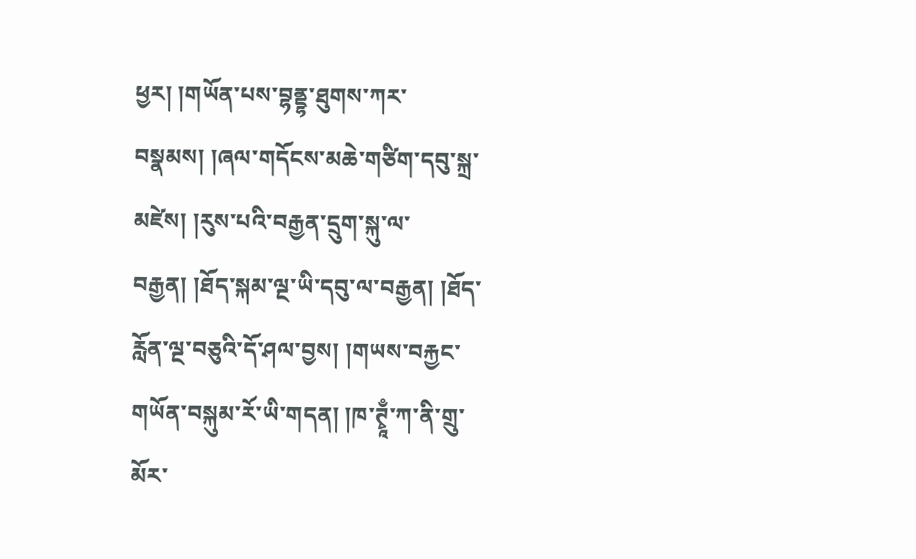ཕྱར། །གཡོན་པས་བྷནྡྷ་ཐུགས་ཀར་བསྣམས། །ཞལ་གདོངས་མཆེ་གཙིག་དབུ་སྐྲ་མཛེས། །རུས་པའི་བརྒྱན་དྲུག་སྐུ་ལ་བརྒྱན། །ཐོད་སྐམ་ལྔ་ཡི་དབུ་ལ་བརྒྱན། །ཐོད་རློན་ལྔ་བཅུའི་དོ་ཤལ་བྱས། །གཡས་བརྐྱང་གཡོན་བསྐུམ་རོ་ཡི་གདན། །ཁ་ཊྭཱྃ་ཀ་ནི་གྲུ་མོར་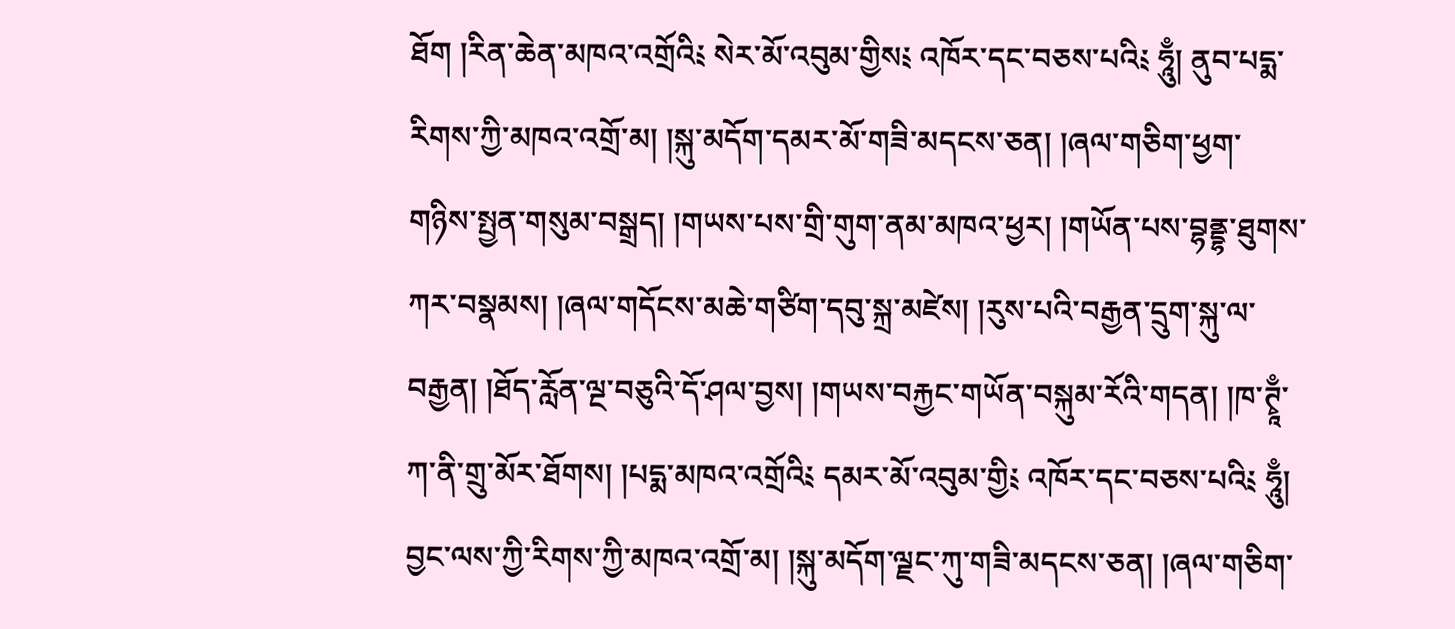ཐོག །རིན་ཆེན་མཁའ་འགྲོའི༴ སེར་མོ་འབུམ་གྱིས༴ འཁོར་དང་བཅས་པའི༴ ཧཱུྃ། ནུབ་པདྨ་རིགས་ཀྱི་མཁའ་འགྲོ་མ། །སྐུ་མདོག་དམར་མོ་གཟི་མདངས་ཅན། །ཞལ་གཅིག་ཕྱག་གཉིས་སྤྱན་གསུམ་བསྒྲད། །གཡས་པས་གྲི་གུག་ནམ་མཁའ་ཕྱར། །གཡོན་པས་བྷནྡྷ་ཐུགས་ཀར་བསྣམས། །ཞལ་གདོངས་མཆེ་གཙིག་དབུ་སྐྲ་མཛེས། །རུས་པའི་བརྒྱན་དྲུག་སྐུ་ལ་བརྒྱན། །ཐོད་རློན་ལྔ་བཅུའི་དོ་ཤལ་བྱས། །གཡས་བརྐྱང་གཡོན་བསྐུམ་རོའི་གདན། །ཁ་ཊྭཱྃ་ཀ་ནི་གྲུ་མོར་ཐོགས། །པདྨ་མཁའ་འགྲོའི༴ དམར་མོ་འབུམ་གྱི༴ འཁོར་དང་བཅས་པའི༴ ཧཱུྃ། བྱང་ལས་ཀྱི་རིགས་ཀྱི་མཁའ་འགྲོ་མ། །སྐུ་མདོག་ལྗང་ཀུ་གཟི་མདངས་ཅན། །ཞལ་གཅིག་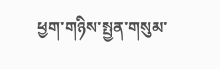ཕྱག་གཉིས་སྤྱན་གསུམ་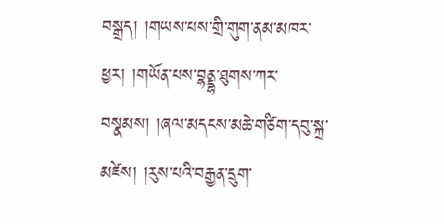བསྒྲད། །གཡས་པས་གྲི་གུག་ནམ་མཁར་ཕྱར། །གཡོན་པས་བྷནྡྷ་ཐུགས་ཀར་བསྣམས། །ཞལ་མདངས་མཆེ་གཙིག་དབུ་སྐྲ་མཛེས། །རུས་པའི་བརྒྱན་དྲུག་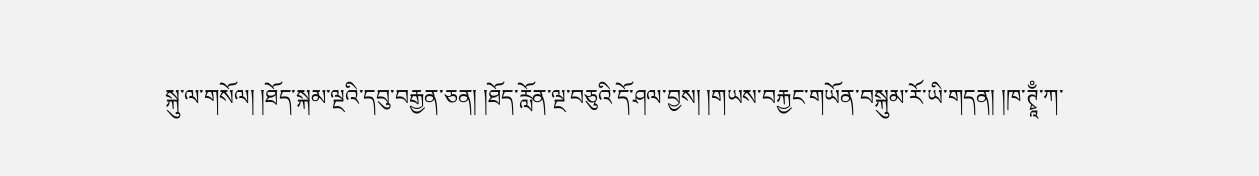སྐུ་ལ་གསོལ། །ཐོད་སྐམ་ལྔའི་དབུ་བརྒྱན་ཅན། །ཐོད་རློན་ལྔ་བཅུའི་དོ་ཤལ་བྱས། །གཡས་བརྐྱང་གཡོན་བསྐུམ་རོ་ཡི་གདན། །ཁ་ཊྭཱྃ་ཀ་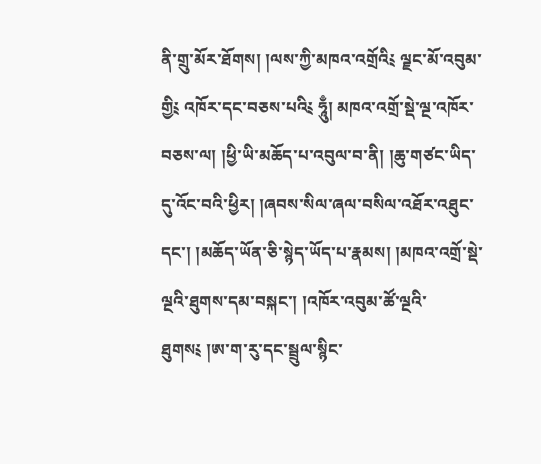ནི་གྲུ་མོར་ཐོགས། །ལས་ཀྱི་མཁའ་འགྲོའི༴ ལྗང་མོ་འབུམ་གྱི༴ འཁོར་དང་བཅས་པའི༴ ཧཱུྃ། མཁའ་འགྲོ་སྡེ་ལྔ་འཁོར་བཅས་ལ། །ཕྱི་ཡི་མཆོད་པ་འབུལ་བ་ནི། །ཆུ་གཙང་ཡིད་དུ་འོང་བའི་ཕྱིར། །ཞབས་སིལ་ཞལ་བསིལ་འཐོར་འཐུང་དང་། །མཆོད་ཡོན་ཅི་སྙེད་ཡོད་པ་རྣམས། །མཁའ་འགྲོ་སྡེ་ལྔའི་ཐུགས་དམ་བསྐང་། །འཁོར་འབུམ་ཚོ་ལྔའི་ཐུགས༴ །ཨ་ག་རུ་དང་སྦྲུལ་སྙིང་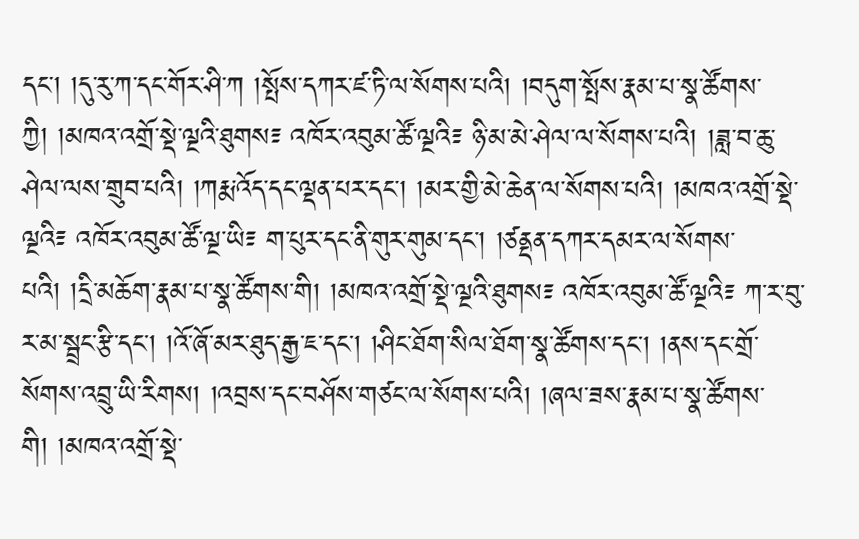དང་། །དུ་རུ་ཀ་དང་གོར་ཤི་ཀ །སྤོས་དཀར་ཛ་ཏི་ལ་སོགས་པའི། །བདུག་སྤོས་རྣམ་པ་སྣ་ཚོགས་ཀྱི། །མཁའ་འགྲོ་སྡེ་ལྔའི་ཐུགས༴ འཁོར་འབུམ་ཚོ་ལྔའི༴ ཉི་མ་མེ་ཤེལ་ལ་སོགས་པའི། །ཟླ་བ་ཆུ་ཤེལ་ལས་གྲུབ་པའི། །ཀརྨ་འོད་དང་ལྡན་པར་དང་། །མར་གྱི་མེ་ཆེན་ལ་སོགས་པའི། །མཁའ་འགྲོ་སྡེ་ལྔའི༴ འཁོར་འབུམ་ཚོ་ལྔ་ཡི༴ ག་པུར་དང་ནི་གུར་གུམ་དང་། །ཙནྡན་དཀར་དམར་ལ་སོགས་པའི། །དྲི་མཆོག་རྣམ་པ་སྣ་ཚོགས་གི། །མཁའ་འགྲོ་སྡེ་ལྔའི་ཐུགས༴ འཁོར་འབུམ་ཚོ་ལྔའི༴ ཀ་ར་བུ་ར་མ་སྦྲང་རྩི་དང་། །འོ་ཞོ་མར་ཐུད་རྒྱ་ཇ་དང་། །ཤིང་ཐོག་སིལ་ཐོག་སྣ་ཚོགས་དང་། །ནས་དང་གྲོ་སོགས་འབྲུ་ཡི་རིགས། །འབྲས་དང་བཤོས་གཙང་ལ་སོགས་པའི། །ཞལ་ཟས་རྣམ་པ་སྣ་ཚོགས་གི། །མཁའ་འགྲོ་སྡེ་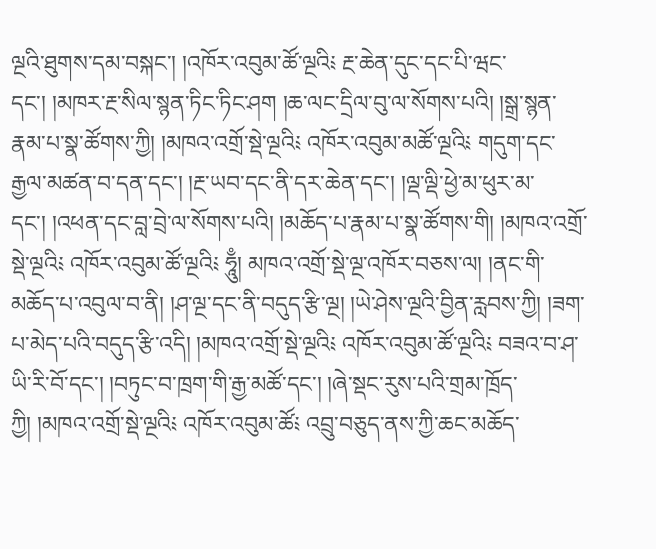ལྔའི་ཐུགས་དམ་བསྐང་། །འཁོར་འབུམ་ཚོ་ལྔའི༴ རྔ་ཆེན་དུང་དང་པི་ཝང་དང་། །མཁར་རྔ་སིལ་སྙན་ཏིང་ཏིང་ཤག །ཆ་ལང་དྲིལ་བུ་ལ་སོགས་པའི། །སྒྲ་སྙན་རྣམ་པ་སྣ་ཚོགས་ཀྱི། །མཁའ་འགྲོ་སྡེ་ལྔའི༴ འཁོར་འབུམ་མཚོ་ལྔའི༴ གདུག་དང་རྒྱལ་མཚན་བ་དན་དང་། །རྔ་ཡབ་དང་ནི་དར་ཆེན་དང་། །ལྡ་ལྡི་ཕྱེ་མ་ཕུར་མ་དང་། །འཕན་དང་བླ་བྲེ་ལ་སོགས་པའི། །མཆོད་པ་རྣམ་པ་སྣ་ཚོགས་གི། །མཁའ་འགྲོ་སྡེ་ལྔའི༴ འཁོར་འབུམ་ཚོ་ལྔའི༴ ཧཱུྃ། མཁའ་འགྲོ་སྡེ་ལྔ་འཁོར་བཅས་ལ། །ནང་གི་མཆོད་པ་འབུལ་བ་ནི། །ཤ་ལྔ་དང་ནི་བདུད་རྩི་ལྔ། །ཡེ་ཤེས་ལྔའི་བྱིན་རླབས་ཀྱི། །ཟག་པ་མེད་པའི་བདུད་རྩི་འདི། །མཁའ་འགྲོ་སྡེ་ལྔའི༴ འཁོར་འབུམ་ཚོ་ལྔའི༴ བཟའ་བ་ཤ་ཡི་རི་བོ་དང་། །བཏུང་བ་ཁྲག་གི་རྒྱ་མཚོ་དང་། །ཞེ་སྡང་རུས་པའི་གྲམ་ཁྲོད་ཀྱི། །མཁའ་འགྲོ་སྡེ་ལྔའི༴ འཁོར་འབུམ་ཚོ༴ འབྲུ་བཅུད་ནས་ཀྱི་ཆང་མཆོད་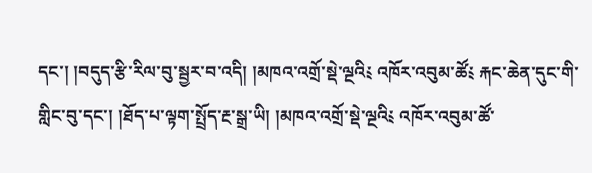དང་། །བདུད་རྩི་རིལ་བུ་སྦྱར་བ་འདི། །མཁའ་འགྲོ་སྡེ་ལྔའི༴ འཁོར་འབུམ་ཚོ༴ རྐང་ཆེན་དུང་གི་གླིང་བུ་དང་། །ཐོད་པ་ལྟག་སྤྲོད་རྔ་སྒྲ་ཡི། །མཁའ་འགྲོ་སྡེ་ལྔའི༴ འཁོར་འབུམ་ཚོ་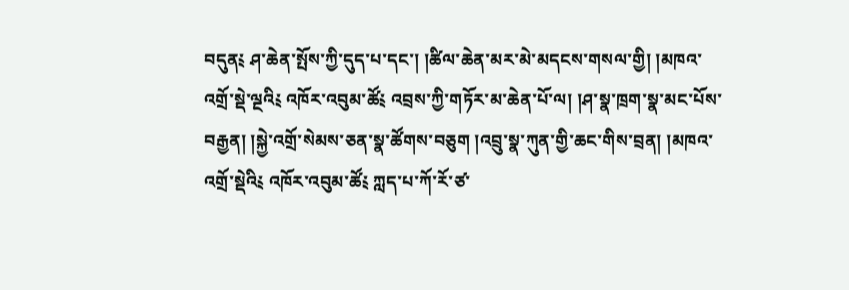བདུན༴ ཤ་ཆེན་སྤོས་ཀྱི་དུད་པ་དང་། །ཚིལ་ཆེན་མར་མེ་མདངས་གསལ་གྱི། །མཁའ་འགྲོ་སྡེ་ལྔའི༴ འཁོར་འབུམ་ཚོ༴ འབྲས་ཀྱི་གཏོར་མ་ཆེན་པོ་ལ། །ཤ་སྣ་ཁྲག་སྣ་མང་པོས་བརྒྱན། །སྐྱེ་འགྲོ་སེམས་ཅན་སྣ་ཚོགས་བཅུག །འབྲུ་སྣ་ཀུན་གྱི་ཆང་གིས་བྲན། །མཁའ་འགྲོ་སྡེའི༴ འཁོར་འབུམ་ཚོ༴ ཀླད་པ་ཀོ་རོ་ཙ་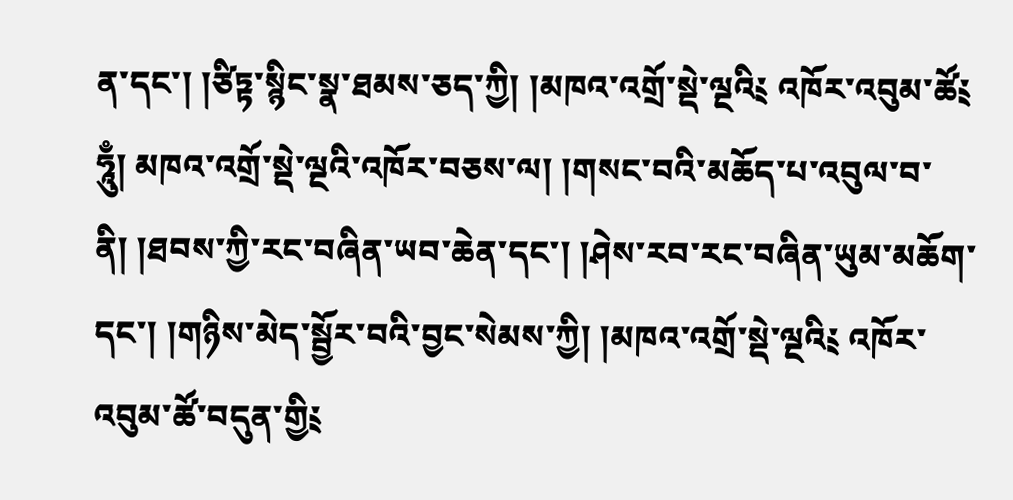ན་དང་། །ཙིཏྟ་སྙིང་སྣ་ཐམས་ཅད་ཀྱི། །མཁའ་འགྲོ་སྡེ་ལྔའི༴ འཁོར་འབུམ་ཚོ༴ ཧཱུྃ། མཁའ་འགྲོ་སྡེ་ལྔའི་འཁོར་བཅས་ལ། །གསང་བའི་མཆོད་པ་འབུལ་བ་ནི། །ཐབས་ཀྱི་རང་བཞིན་ཡབ་ཆེན་དང་། །ཤེས་རབ་རང་བཞིན་ཡུམ་མཆོག་དང་། །གཉིས་མེད་སྦྱོར་བའི་བྱང་སེམས་ཀྱི། །མཁའ་འགྲོ་སྡེ་ལྔའི༴ འཁོར་འབུམ་ཚོ་བདུན་གྱི༴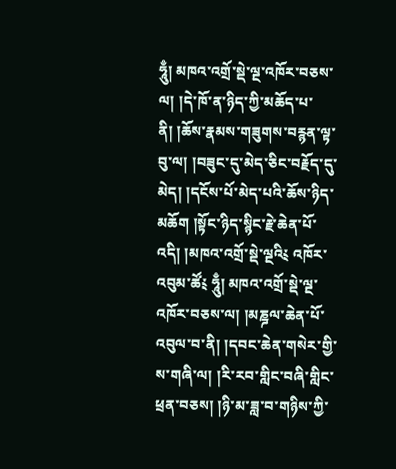ཧཱུྃ། མཁའ་འགྲོ་སྡེ་ལྔ་འཁོར་བཅས་ལ། །དེ་ཁོ་ན་ཉིད་ཀྱི་མཆོད་པ་ནི། །ཆོས་རྣམས་གཟུགས་བརྙན་ལྟ་བུ་ལ། །བཟུང་དུ་མེད་ཅིང་བརྗོད་དུ་མེད། །དངོས་པོ་མེད་པའི་ཆོས་ཉིད་མཆོག །སྟོང་ཉིད་སྙིང་རྗེ་ཆེན་པོ་འདི། །མཁའ་འགྲོ་སྡེ་ལྔའི༴ འཁོར་འབུམ་ཚོ༴ ཧཱུྃ། མཁའ་འགྲོ་སྡེ་ལྔ་འཁོར་བཅས་ལ། །མཎྜལ་ཆེན་པོ་འབུལ་བ་ནི། །དབང་ཆེན་གསེར་གྱི་ས་གཞི་ལ། །རི་རབ་གླིང་བཞི་གླིང་ཕྲན་བཅས། །ཉི་མ་ཟླ་བ་གཉིས་ཀྱི་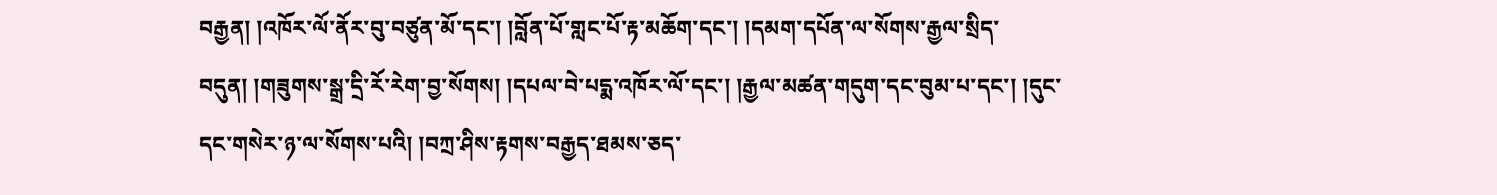བརྒྱན། །འཁོར་ལོ་ནོར་བུ་བཙུན་མོ་དང་། །བློན་པོ་གླང་པོ་རྟ་མཆོག་དང་། །དམག་དཔོན་ལ་སོགས་རྒྱལ་སྲིད་བདུན། །གཟུགས་སྒྲ་དྲི་རོ་རེག་བྱ་སོགས། །དཔལ་བེ་པདྨ་འཁོར་ལོ་དང་། །རྒྱལ་མཚན་གདུག་དང་བུམ་པ་དང་། །དུང་དང་གསེར་ཉ་ལ་སོགས་པའི། །བཀྲ་ཤིས་རྟགས་བརྒྱད་ཐམས་ཅད་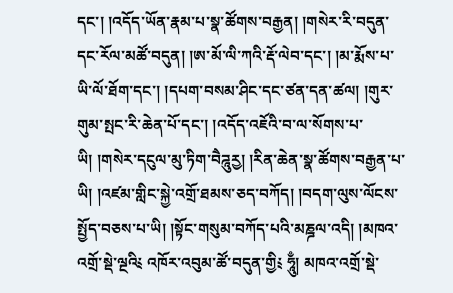དང་། །འདོད་ཡོན་རྣམ་པ་སྣ་ཚོགས་བརྒྱན། །གསེར་རི་བདུན་དང་རོལ་མཚོ་བདུན། །ཨ་མོ་ལི་ཀའི་རྡོ་ལེབ་དང་། །མ་རྨོས་པ་ཡི་ལོ་ཐོག་དང་། །དཔག་བསམ་ཤིང་དང་ཙན་དན་ཚལ། །གུར་གུམ་སྤང་རི་ཆེན་པོ་དང་། །འདོད་འཇོའི་བ་ལ་སོགས་པ་ཡི། །གསེར་དངུལ་མུ་ཏིག་བཻཌཱུརྱ། །རིན་ཆེན་སྣ་ཚོགས་བརྒྱན་པ་ཡི། །འཛམ་གླིང་སྐྱེ་འགྲོ་ཐམས་ཅད་བཀོད། །བདག་ལུས་ལོངས་སྤྱོད་བཅས་པ་ཡི། །སྟོང་གསུམ་བཀོད་པའི་མཎྜལ་འདི། །མཁའ་འགྲོ་སྡེ་ལྔའི༴ འཁོར་འབུམ་ཚོ་བདུན་གྱི༴ ཧཱུྃ། མཁའ་འགྲོ་སྡེ་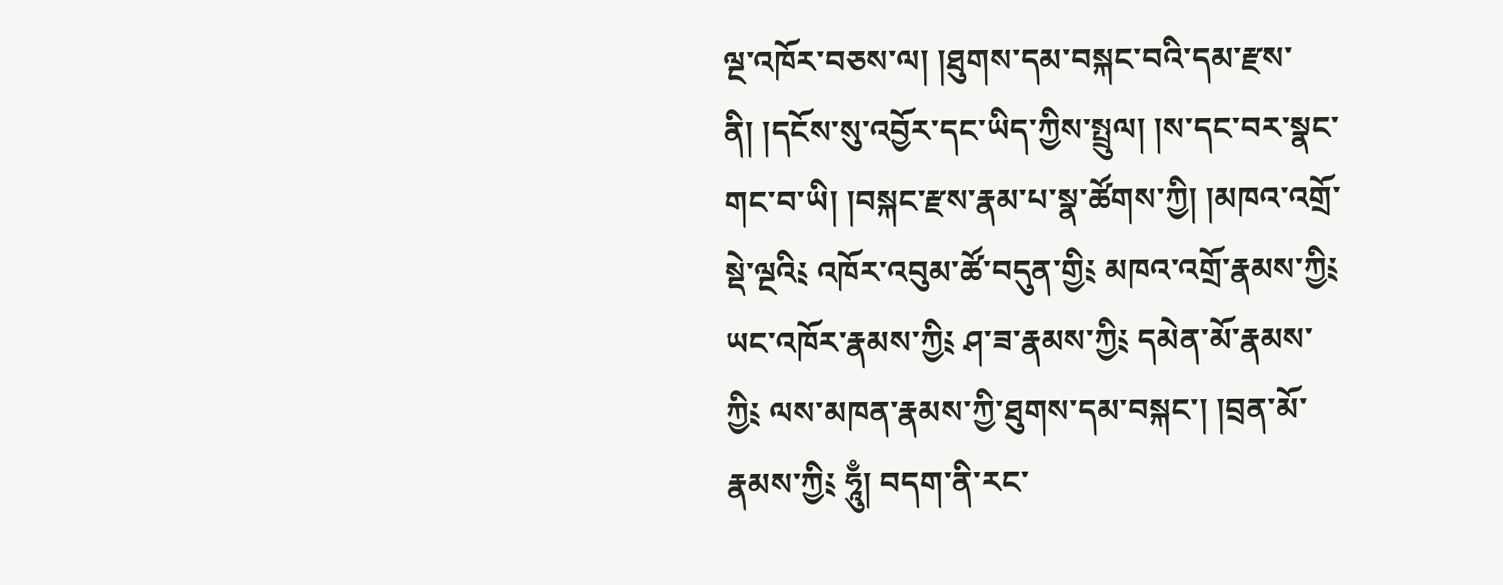ལྔ་འཁོར་བཅས་ལ། །ཐུགས་དམ་བསྐང་བའི་དམ་རྫས་ནི། །དངོས་སུ་འབྱོར་དང་ཡིད་ཀྱིས་སྤྲུལ། །ས་དང་བར་སྣང་གང་བ་ཡི། །བསྐང་རྫས་རྣམ་པ་སྣ་ཚོགས་ཀྱི། །མཁའ་འགྲོ་སྡེ་ལྔའི༴ འཁོར་འབུམ་ཚོ་བདུན་གྱི༴ མཁའ་འགྲོ་རྣམས་ཀྱི༴ ཡང་འཁོར་རྣམས་ཀྱི༴ ཤ་ཟ་རྣམས་ཀྱི༴ དམེན་མོ་རྣམས་ཀྱི༴ ལས་མཁན་རྣམས་ཀྱི་ཐུགས་དམ་བསྐང་། །བྲན་མོ་རྣམས་ཀྱི༴ ཧཱུྃ། བདག་ནི་རང་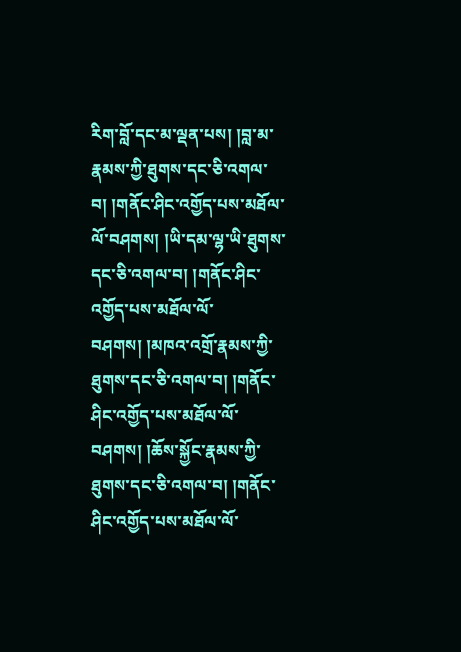རིག་བློ་དང་མ་ལྡན་པས། །བླ་མ་རྣམས་ཀྱི་ཐུགས་དང་ཅི་འགལ་བ། །གནོང་ཤིང་འགྱོད་པས་མཐོལ་ལོ་བཤགས། །ཡི་དམ་ལྷ་ཡི་ཐུགས་དང་ཅི་འགལ་བ། །གནོང་ཤིང་འགྱོད་པས་མཐོལ་ལོ་བཤགས། །མཁའ་འགྲོ་རྣམས་ཀྱི་ཐུགས་དང་ཅི་འགལ་བ། །གནོང་ཤིང་འགྱོད་པས་མཐོལ་ལོ་བཤགས། །ཆོས་སྐྱོང་རྣམས་ཀྱི་ཐུགས་དང་ཅི་འགལ་བ། །གནོང་ཤིང་འགྱོད་པས་མཐོལ་ལོ་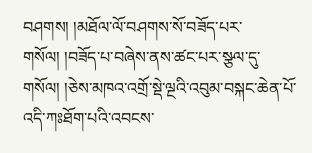བཤགས། །མཐོལ་ལོ་བཤགས་སོ་བཟོད་པར་གསོལ། །བཟོད་པ་བཞེས་ནས་ཚང་པར་སྩལ་དུ་གསོལ། །ཅེས་མཁའ་འགྲོ་སྡེ་ལྔའི་འབུམ་བསྐང་ཆེན་པོ་འདི་ཀཿཐོག་པའི་འབངས་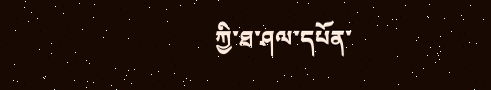ཀྱི་ཐ་ཤལ་དཔོན་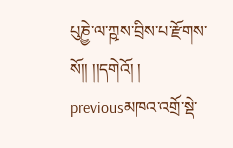པུཎྱེ་ལ་ཀྵས་བྲིས་པ་རྫོགས་སོ།། །།དགེའོ། །
previousམཁའ་འགྲོ་སྡེ་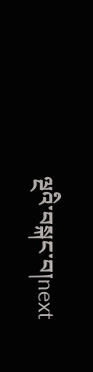ལྔའི་བསྐང་བ།next